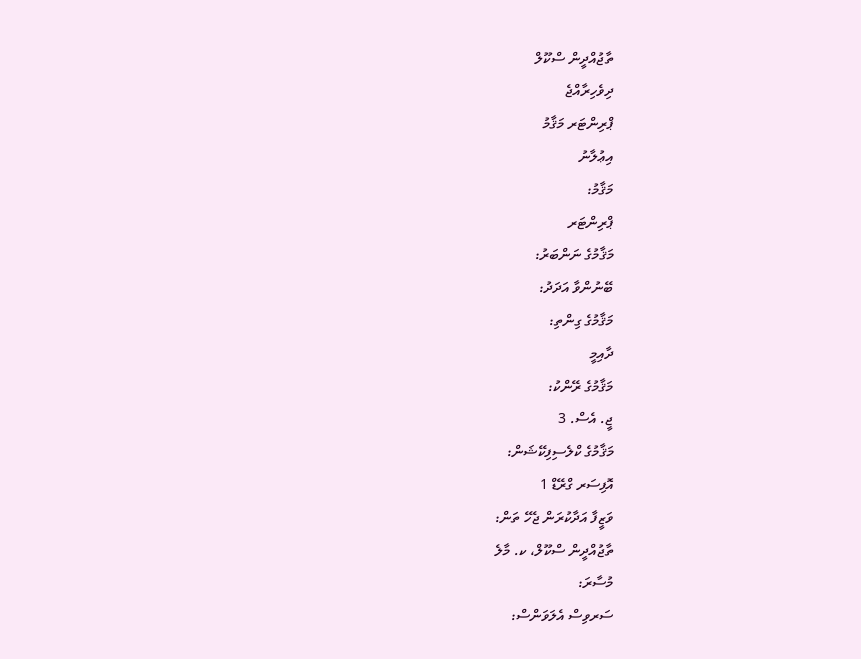ތާޖުއްދީން ސްކޫލް
ދިވެހިރާއްޖެ
ޕްރިންޓަރ މަޤާމު
އިޢުލާނު
މަޤާމު:
ޕްރިންޓަރ
މަޤާމުގެ ނަންބަރު:
ބޭނުންވާ އަދަދު:
މަޤާމުގެ ގިންތި:
ދާއިމީ
މަޤާމުގެ ރޭންކު:
ޖީ. އެސް. 3
މަޤާމުގެ ކްލެސިފިކޭޝަން:
އޮފިސަރ ގްރޭޑް 1
ވަޒީފާ އަދާކުރަން ޖެހޭ ތަން:
ތާޖުއްދީން ސްކޫލް، ކ. މާލެ
މުސާރަ:
ސަރވިސް އެލަވަންސް: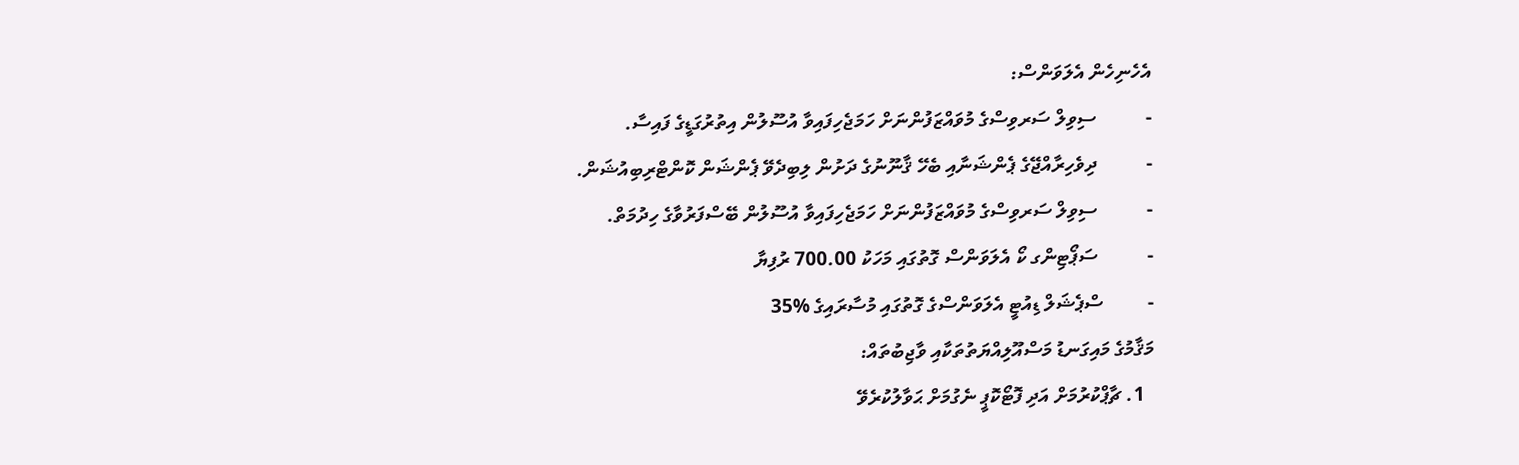އެހެނިހެން އެލަވަންސް:
-          ސިވިލް ސަރވިސްގެ މުވައްޒަފުންނަށް ހަމަޖެހިފައިވާ އުސޫލުން އިތުރުގަޑީގެ ފައިސާ.
-          ދިވެހިރާއްޖޭގެ ޕެންޝަނާއި ބެހޭ ޤާނޫނުގެ ދަށުން ލިބިދެވޭ ޕެންޝަން ކޮންޓްރިބިއުޝަން.
-          ސިވިލް ސަރވިސްގެ މުވައްޒަފުންނަށް ހަމަޖެހިފައިވާ އުސޫލުން ބޭސްފަރުވާގެ ހިދުމަތް.
-          ސަޕޯޓިންގ ކޯ އެލަވަންސް ގޮތުގައި މަހަކު 700.00 ރުފިޔާ
-         ސްޕެޝަލް ޑިއުޓީ އެލަވަންސްގެ ގޮތުގައި މުސާރައިގެ %35
މަޤާމުގެ މައިގަނޑު މަސްއޫލިއްޔަތުތަކާއި ވާޖިބުތައް:
  1. ޗާޕްކުރުމަށް އަދި ފޮޓޯކޮޕީ ނެގުމަށް ޙަވާލުކުރެވޭ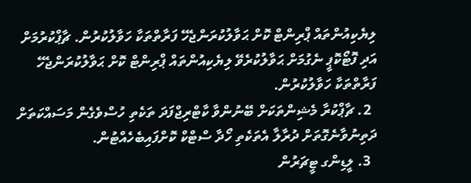ލިޔެކިއުންތައް ޕްރިންޓް ކޮށް ޙަވާލުކުރަންޖެހޭ ފަރާތްތަކާ ހަވާލުކުރުން. ޗާޕްކުރުމަށް އަދި ފޮޓޯކޮޕީ ނެގުމަށް ޙަވާލުކުރެވޭ ލިޔެކިއުންތައް ޕްރިންޓް ކޮށް ޙަވާލުކުރަންޖެހޭ ފަރާތްތަކާ ހަވާލުކުރުން.
  2. ޗާޕްކުރާ މެޝިންތަކަށް ބޭނުންވާ ކާޓްރިޖްފަދަ ތަކެތި ހުސްވެގެން މަސައްކަތަށް ދަތިނުވާނެގޮތަށް ދުރާލާ އެތަކެތި ހޯދާ ސްޓްކް ކޮށްފައިބެހެއްޓުން.
  3. ލީޑިންގ ޓީޗަރުން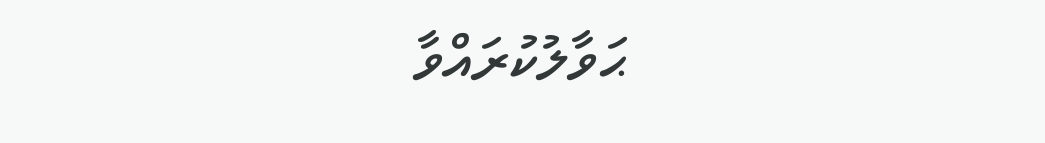ޙަވާލުކުރައްވާ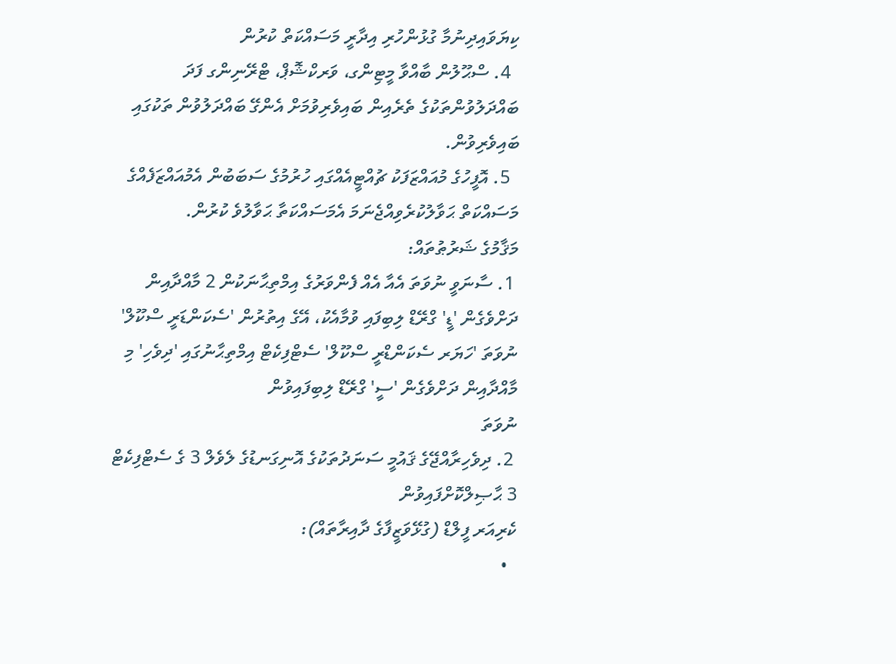ކިޔަވައިދިނުމާ ގުޅުންހުރި އިދާރީ މަސައްކަތް ކުރުން
  4. ސްޙޫލުން ބާއްވާ މީޓިންގ، ވަރކްޝޮޕް، ޓްރޭނިންގ ފަދަ ބައްދަލުވުންތަކުގެ ތެރެއިން ބައިވެރިވުމަށް އެންގޭ ބައްދަލުވުން ތަކުގައި ބައިވެރިވުން.
  5. އޮފީހުގެ މުއައްޒަފަކު ޗުއްޓީއެއްގައި ހުރުމުގެ ސަބަބުން އެމުއައްޒަފެއްގެ މަސައްކަތް ޙަވާލުކުރެވިއްޖެނަމަ އެމަސައްކަތާ ޙަވާލުވެ ކުރުން.
މަޤާމުގެ ޝަރުޠުތައް:
 1. ސާނަވީ ނުވަތަ އެއާ އެއް ފެންވަރުގެ އިމްތިޙާނަކުން 2 މާއްދާއިން ދަށްވެގެން 'ޑީ' ގްރޭޑް ލިބިފައި ވުމާއެކު، އޭގެ އިތުރުން 'ސެކަންޑަރީ ސްކޫލް' ނުވަތަ 'ހަޔަރ ސެކަންޑްރީ ސްކޫލް' ސެޓްފިކެޓް އިމްތިޙާނުގައި 'ދިވެހި' މި މާއްދާއިން ދަށްވެގެން 'ސީ' ގްރޭޑް ލިބިފައިވުން
ނުވަތަ
 2. ދިވެހިރާއްޖޭގެ ޤައުމީ ސަނަދުތަކުގެ އޮނިގަނޑުގެ ލެވެލް 3 ގެ ސެޓްފިކެޓް 3 ޙާޞިލްކޮށްފައިވުން
ކެރިއަރ ފީލްޑް (ގުޅޭވަޒީފާގެ ދާއިރާތައް):
  •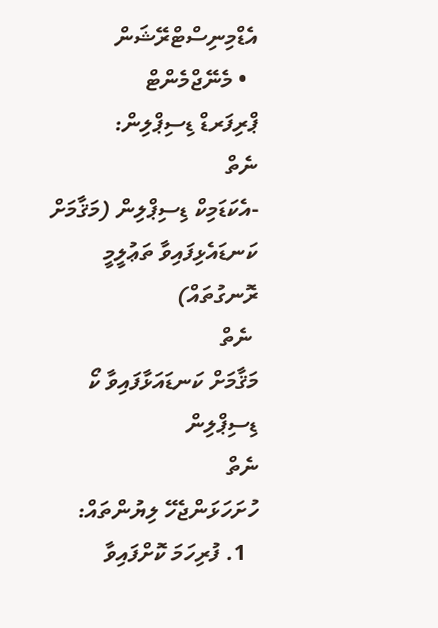އެޑްމިނިސްޓްރޭޝަން
  • މެނޭޖްމެންޓް
ޕްރިފަރޑް ޑިސިޕްލިން:
ނެތް
-އެކަޑަމިކް ޑިސިޕްލިން (މަޤާމަށް ކަނޑައެޅިފައިވާ ތަޢުލީމީ ރޮނގުތައް)
 ނެތް
މަޤާމަށް ކަނޑައަޅާފައިވާ ކޯ ޑިސިޕްލިން
ނެތް
ހުށަހަޅަންޖެހޭ ލިޔުންތައް:
  1. ފުރިހަމަ ކޮށްފައިވާ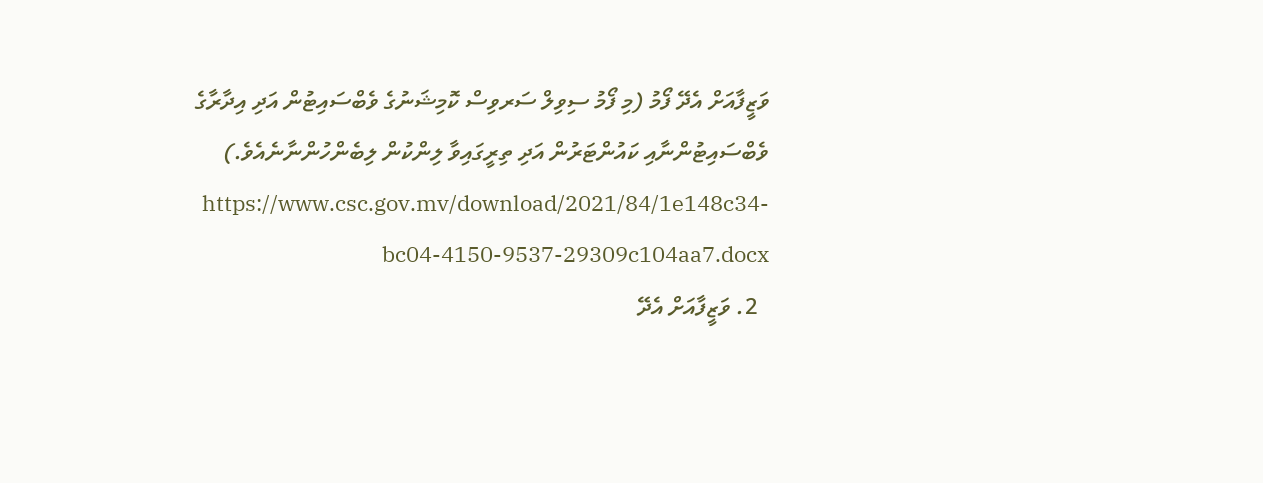ވަޒީފާއަށް އެދޭ ފޯމު (މި ފޯމު ސިވިލް ސަރވިސް ކޮމިޝަނުގެ ވެބްސައިޓުން އަދި އިދާރާގެ ވެބްސައިޓުންނާއި ކައުންޓަރުން އަދި ތިރީގައިވާ ލިންކުން ލިބެންހުންނާނެއެވެ.)  https://www.csc.gov.mv/download/2021/84/1e148c34-bc04-4150-9537-29309c104aa7.docx
  2. ވަޒީފާއަށް އެދޭ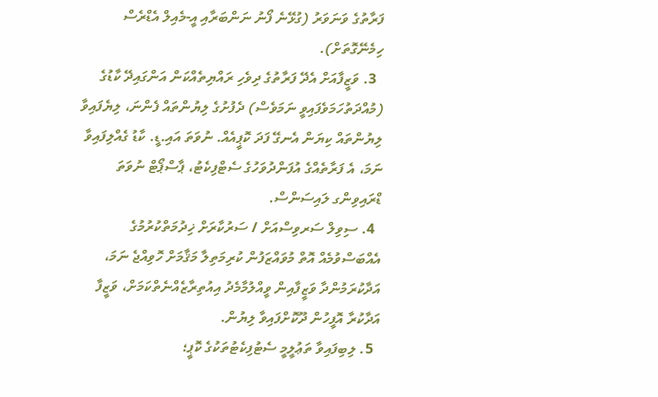ފަރާތުގެ ވަނަވަރު (ގުޅޭނެ ފޯނު ނަންބަރާއި އީ-މެއިލް އެޑްރެސް ހިމެނޭގޮތަށް).
  3. ވަޒީފާއަށް އެދޭ ފަރާތުގެ ދިވެހި ރައްޔިތެއްކަން އަންގައިދޭ ކާޑުގެ (މުއްދަތުހަމަވެފައިވީ ނަމަވެސް) ދެފުށުގެ ލިޔުންތައް ފެންނަ، ލިޔެފައިވާ ލިޔުންތައް ކިޔަން އެނގޭ ފަދަ ކޮޕީއެއް. ނުވަތަ އައި.ޑީ. ކާޑު ގެއްލިފައިވާ ނަމަ، އެ ފަރާތެއްގެ އުފަންދުވަހުގެ ސެޓްފިކެޓު، ޕާސްޕޯޓް ނުވަތަ ޑްރައިވިންގ ލައިސަންސް.
  4. ސިވިލް ސަރވިސްއަށް / ސަރުކާރަށް ޚިދުމަތްކުރުމުގެ އެއްބަސްވުމެއް އޮތް މުވައްޒަފުން ކުރިމަތިލާ މަޤާމަށް ހޮވިއްޖެ ނަމަ، އަދާކުރަމުންދާ ވަޒީފާއިން ވީއްލުމާމެދު އިއުތިރާޒެއްނެތްކަމަށް، ވަޒީފާ އަދާކުރާ އޮފީހުން ދޫކޮށްފައިވާ ލިޔުން.
  5. ލިބިފައިވާ ތަޢުލީމީ ސެޓުފިކެޓުތަކުގެ ކޮޕީ؛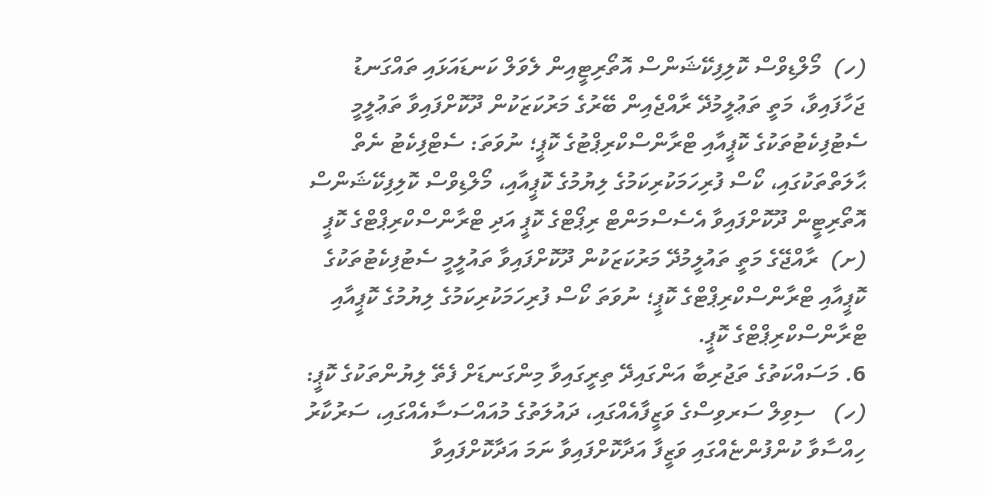(ހ)  މޯލްޑިވްސް ކޮލިފިކޭޝަންސް އޮތޯރިޓީއިން ލެވަލް ކަނޑައަޅައި ތައްގަނޑު ޖަހާފައިވާ، މަތީ ތަޢުލީމުދޭ ރާއްޖެއިން ބޭރުގެ މަރުކަޒަކުން ދޫކޮށްފައިވާ ތަޢުލީމީ ސެޓުފިކެޓުތަކުގެ ކޮޕީއާއި ޓްރާންސްކްރިޕްޓުގެ ކޮޕީ؛ ނުވަތަ: ސެޓްފިކެޓު ނެތް ޙާލަތްތަކުގައި، ކޯސް ފުރިހަމަކުރިކަމުގެ ލިޔުމުގެ ކޮޕީއާއި، މޯލްޑިވްސް ކޮލިފިކޭޝަންސް އޮތޯރިޓީން ދޫކޮށްފައިވާ އެސެސްމަންޓް ރިޕޯޓްގެ ކޮޕީ އަދި ޓްރާންސްކްރިޕްޓްގެ ކޮޕީ
(ށ)  ރާއްޖޭގެ މަތީ ތައުލީމުދޭ މަރުކަޒަކުން ދޫކޮށްފައިވާ ތައުލީމީ ސެޓުފިކެޓުތަކުގެ ކޮޕީއާއި ޓްރާންސްކްރިޕްޓްގެ ކޮޕީ؛ ނުވަތަ ކޯސް ފުރިހަމަކުރިކަމުގެ ލިޔުމުގެ ކޮޕީއާއި ޓްރާންސްކްރިޕްޓްގެ ކޮޕީ.
6. މަސައްކަތުގެ ތަޖުރިބާ އަންގައިދޭ ތިރީގައިވާ މިންގަނޑަށް ފެތޭ ލިޔުންތަކުގެ ކޮޕީ:
(ހ)   ސިވިލް ސަރވިސްގެ ވަޒީފާއެއްގައި، ދައުލަތުގެ މުއައްސަސާއެއްގައި، ސަރުކާރު ހިއްސާވާ ކުންފުންޏެއްގައި ވަޒީފާ އަދާކޮށްފައިވާ ނަމަ އަދާކޮށްފައިވާ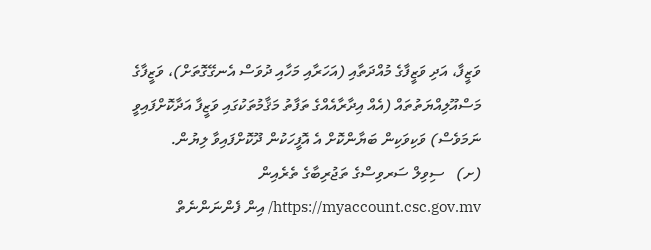ވަޒީފާ، އަދި ވަޒީފާގެ މުއްދަތާއި (އަހަރާއި މަހާއި ދުވަސް އެނގޭގޮތަށް)، ވަޒީފާގެ މަސްއޫލިއްޔަތުތައް (އެއް އިދާރާއެއްގެ ތަފާތު މަޤާމުތަކުގައި ވަޒީފާ އަދާކޮށްފައިވީ ނަމަވެސް) ވަކިވަކިން ބަޔާންކޮށް އެ އޮފީހަކުން ދޫކޮށްފައިވާ ލިޔުން.
(ށ)   ސިވިލް ސަރވިސްގެ ތަޖުރިބާގެ ތެރެއިން https://myaccount.csc.gov.mv/ އިން ފެންނަންނެތް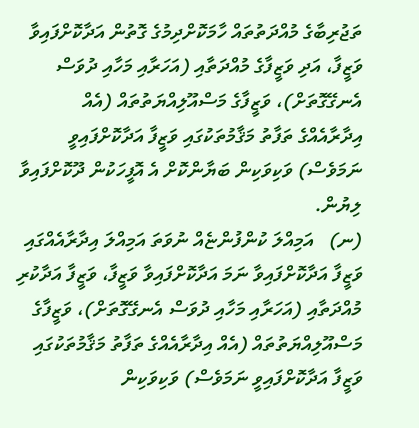ތަޖުރިބާގެ މުއްދަތުތައް ހާމަކޮށްދިމުގެ ގޮތުން އަދާކޮށްފައިވާ ވަޒީފާ، އަދި ވަޒީފާގެ މުއްދަތާއި (އަހަރާއި މަހާއި ދުވަސް އެނގޭގޮތަށް)، ވަޒީފާގެ މަސްއޫލިއްޔަތުތައް (އެއް އިދާރާއެއްގެ ތަފާތު މަޤާމުތަކުގައި ވަޒީފާ އަދާކޮށްފައިވީ ނަމަވެސް) ވަކިވަކިން ބަޔާންކޮށް އެ އޮފީހަކުން ދޫކޮށްފައިވާ ލިޔުން.
(ނ)   އަމިއްލަ ކުންފުންޏެއް ނުވަތަ އަމިއްލަ އިދާރާއެއްގައި ވަޒީފާ އަދާކޮށްފައިވާ ނަމަ އަދާކޮށްފައިވާ ވަޒީފާ، ވަޒީފާ އަދާކުރި މުއްދަތާއި (އަހަރާއި މަހާއި ދުވަސް އެނގޭގޮތަށް)، ވަޒީފާގެ މަސްއޫލިއްޔަތުތައް (އެއް އިދާރާއެއްގެ ތަފާތު މަޤާމުތަކުގައި ވަޒީފާ އަދާކޮށްފައިވީ ނަމަވެސް) ވަކިވަކިން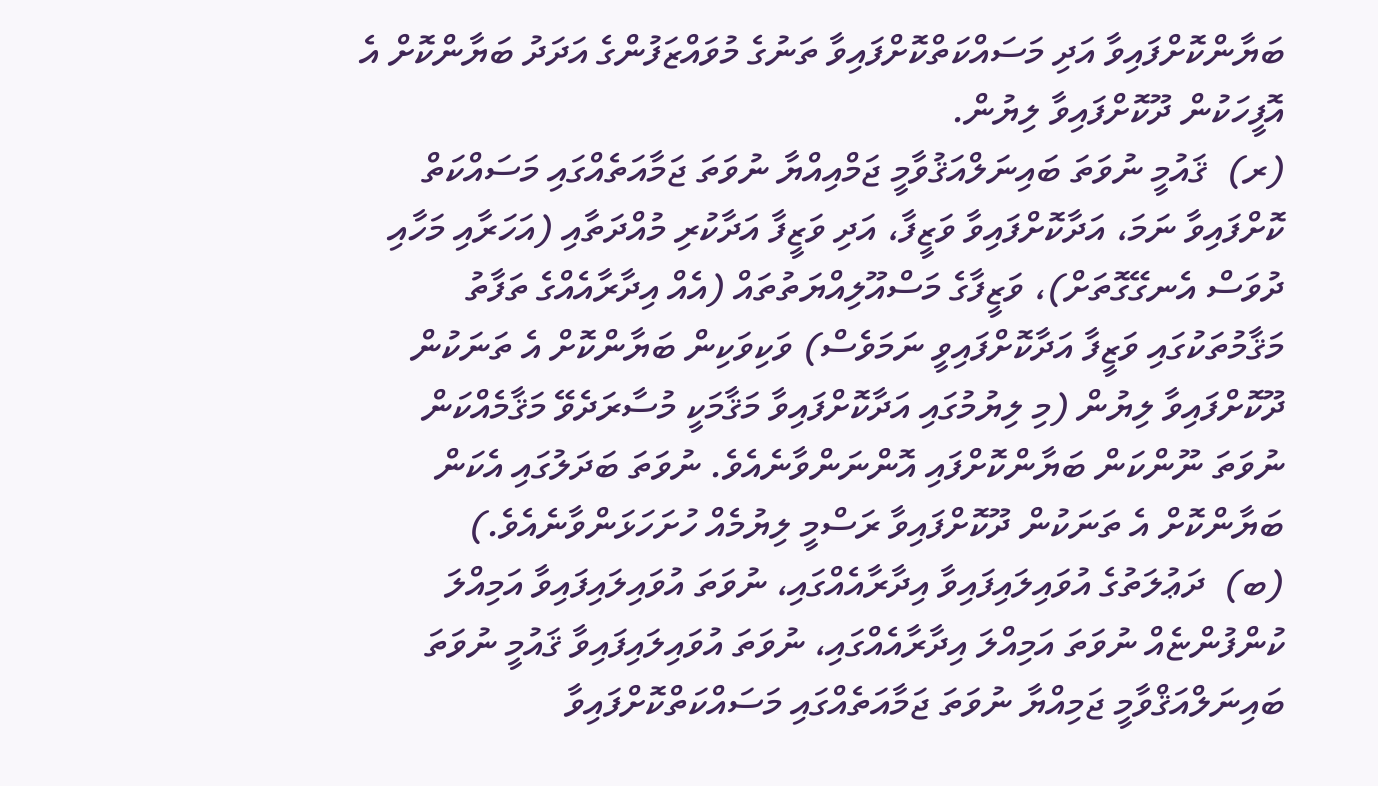ބަޔާންކޮށްފައިވާ އަދި މަސައްކަތްކޮށްފައިވާ ތަނުގެ މުވައްޒަފުންގެ އަދަދު ބަޔާންކޮށް އެ އޮފީހަކުން ދޫކޮށްފައިވާ ލިޔުން.
(ރ)  ޤައުމީ ނުވަތަ ބައިނަލްއަޤުވާމީ ޖަމްއިއްޔާ ނުވަތަ ޖަމާއަތެއްގައި މަސައްކަތް ކޮށްފައިވާ ނަމަ، އަދާކޮށްފައިވާ ވަޒީފާ، އަދި ވަޒީފާ އަދާކުރި މުއްދަތާއި (އަހަރާއި މަހާއި ދުވަސް އެނގޭގޮތަށް)، ވަޒީފާގެ މަސްއޫލިއްޔަތުތައް (އެއް އިދާރާއެއްގެ ތަފާތު މަޤާމުތަކުގައި ވަޒީފާ އަދާކޮށްފައިވީ ނަމަވެސް) ވަކިވަކިން ބަޔާންކޮށް އެ ތަނަކުން ދޫކޮށްފައިވާ ލިޔުން (މި ލިޔުމުގައި އަދާކޮށްފައިވާ މަޤާމަކީ މުސާރަދެވޭ މަޤާމެއްކަން ނުވަތަ ނޫންކަން ބަޔާންކޮށްފައި އޮންނަންވާނެއެވެ. ނުވަތަ ބަދަލުގައި އެކަން ބަޔާންކޮށް އެ ތަނަކުން ދޫކޮށްފައިވާ ރަސްމީ ލިޔުމެއް ހުށަހަޅަންވާނެއެވެ.)
(ބ)  ދަޢުލަތުގެ އުވައިލައިފައިވާ އިދާރާއެއްގައި، ނުވަތަ އުވައިލައިފައިވާ އަމިއްލަ ކުންފުންޏެއް ނުވަތަ އަމިއްލަ އިދާރާއެއްގައި، ނުވަތަ އުވައިލައިފައިވާ ޤައުމީ ނުވަތަ ބައިނަލްއަޤްވާމީ ޖަމިއްޔާ ނުވަތަ ޖަމާއަތެއްގައި މަސައްކަތްކޮށްފައިވާ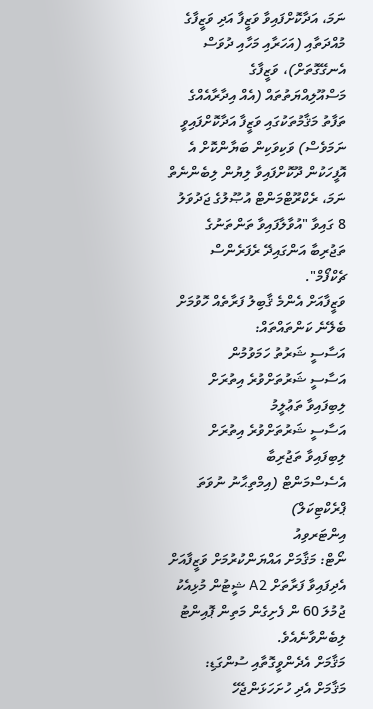ނަމަ، އަދާކޮށްފައިވާ ވަޒީފާ އަދި ވަޒީފާގެ މުއްދަތާއި (އަހަރާއި މަހާއި ދުވަސް އެނގޭގޮތަށް)، ވަޒީފާގެ މަސްއޫލިއްޔަތުތައް (އެއް އިދާރާއެއްގެ ތަފާތު މަޤާމުތަކުގައި ވަޒީފާ އަދާކޮށްފައިވީ ނަމަވެސް) ވަކިވަކިން ބަޔާންކޮށް އެ އޮފީހަކުން ދޫކޮށްފައިވާ ލިޔުން ލިބެންނެތް ނަމަ، ރެކްރޫޓްމަންޓް އުޞޫލުގެ ޖަދުވަލު 8 ގައިވާ "އުވާލާފައިވާ ތަންތަނުގެ ތަޖުރިބާ އަންގައިދޭ ރެފަރެންސް ޗެކްފޯމް".
ވަޒީފާއަށް އެންމެ ޤާބިލު ފަރާތެއް ހޮވުމަށް ބެލޭނެ ކަންތައްތައް:
އަސާސީ ޝަރުތު ހަމަވުމުން
އަސާސީ ޝަރުތަށްވުރެ އިތުރަށް ލިބިފައިވާ ތަޢުލީމު
އަސާސީ ޝަރުތަށްވުރެ އިތުރަށް ލިބިފައިވާ ތަޖުރިބާ
އެސެސްމަންޓް (އިމްތިޙާނު ނުވަތަ ޕްރެކްޓިކަލް)
އިންޓަރވިއު
ނޯޓް: މަޤާމަށް އައްޔަންކުރުމަށް ވަޒީފާއަށް އެދިފައިވާ ފަރާތަށް A2 ޝީޓުން މުޅިއެކު ޖުމުލަ 60 ން ފެށިގެން މަތިން ޕޮއިންޓު ލިބެންވާނެއެވެ.
މަޤާމަށް އެދެންވީގޮތާއި ސުންގަޑި:
މަޤާމަށް އެދި ހުށަހަޅަންޖެހޭ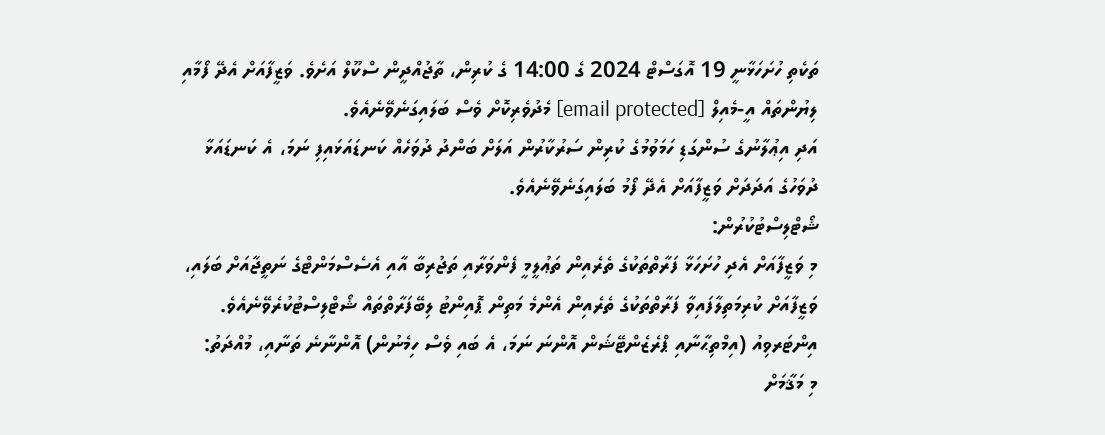ތަކެތި ހުށަހަޅާނީ 19 އޮގަސްޓް 2024 ގެ 14:00 ގެ ކުރިން، ތާޖުއްދީން ސްކޫލް އަށެވެ. ވަޒީފާއަށް އެދޭ ފޯމާއި ލިޔުންތައް އީ-މެއިލް [email protected] މެދުވެރިކޮށް ވެސް ބަލައިގަނެވޭނެއެވެ.
އަދި އިޢުލާނުގެ ސުންގަޑި ހަމަވުމުގެ ކުރިން ސަރުކާރުން އަލަށް ބަންދު ދުވަހެއް ކަނޑައަޅައިފި ނަމަ، އެ ކަނޑައަޅާ ދުވަހުގެ އަދަދަށް ވަޒީފާއަށް އެދޭ ފޯމު ބަލައިގަނެވޭނެއެވެ.
ޝޯޓްލިސްޓުކުރުން:
މި ވަޒީފާއަށް އެދި ހުށަހަޅާ ފަރާތްތަކުގެ ތެރެއިން ތަޢުލީމީ ފެންވަރާއި ތަޖުރިބާ އާއި އެސެސްމަންޓްގެ ނަތީޖާއަށް ބަލައި، ވަޒީފާއަށް ކުރިމަތިލާފައިވާ ފަރާތްތަކުގެ ތެރެއިން އެންމެ މަތިން ޕޮއިންޓު ލިބޭފަރާތްތައް ޝޯޓްލިސްޓުކުރެވޭނެއެވެ.
އިންޓަރވިއު (އިމްތިޙާނާއި ޕްރެޒެންޓޭޝަން އޮންނަ ނަމަ، އެ ބައި ވެސް ހިމެނުން) އޮންނާނެ ތަނާއި، މުއްދަތު:
މި މަޤާމަށް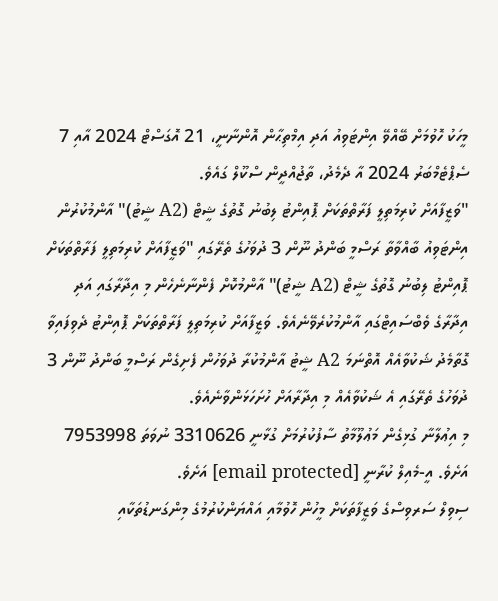މީހަކު ހޮވުމަށް ބޭއްވޭ އިންޓަވިއު އަދި އިމްތިޙާން އޮންނާނީ، 21 އޮގަސްޓް 2024 އާއި 7 ސެޕްޓެމްބަރު 2024 އާ ދެމެދު، ތާޖުއްދީން ސްކޫލް ގައެވެ.
"ވަޒީފާއަށް ކުރިމަތިލީ ފަރާތްތަކަށް ޕޮއިންޓު ލިބުނު ގޮތުގެ ޝީޓް (A2 ޝީޓު)" އާންމުކުރުން
އިންޓަވިއު ބާއްވާތާ ރަސްމީ ބަންދު ނޫން 3 ދުވަހުގެ ތެރޭގައި "ވަޒީފާއަށް ކުރިމަތިލީ ފަރާތްތަކަށް ޕޮއިންޓު ލިބުނު ގޮތުގެ ޝީޓް (A2 ޝީޓު)" އާންމުކޮށް ފެންނާނެހެން މި އިދާރާގައި އަދި އިދާރާގެ ވެބްސައިޓްގައި އާންމުކުރެވޭނެއެވެ. ވަޒީފާއަށް ކުރިމަތިލީ ފަރާތްތަކަށް ޕޮއިންޓު ދެވިފައިވާ ގޮތާމެދު ޝަކުވާއެއް އޮތްނަމަ A2 ޝީޓު އާންމުކުރާ ދުވަހުން ފެށިގެން ރަސްމީ ބަންދު ނޫން 3 ދުވަހުގެ ތެރޭގައި އެ ޝަކުވާއެއް މި އިދާރާއަށް ހުށަހަޅަންވާނެއެވެ.
މި އިޢުލާނާ ގުޅިގެން މަޢުލޫމާތު ސާފުކުރުމަށް ގުޅާނީ 3310626 ނުވަތަ 7953998 އަށެވެ. އީ-މެއިލް ކުރާނީ [email protected] އަށެވެ.
ސިވިލް ސަރވިސްގެ ވަޒީފާތަކަށް މީހުން ހޮވުމާއި އައްޔަންކުރުމުގެ މިންގަނޑުތަކާއި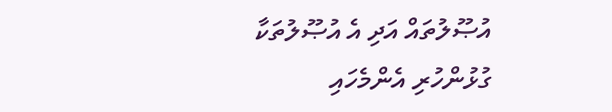އުޞޫލުތައް އަދި އެ އުޞޫލުތަކާ ގުޅުންހުރި އެންމެހައި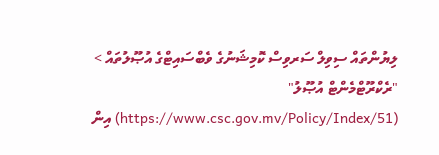ލިޔުންތައް ސިވިލް ސަރވިސް ކޮމިޝަނުގެ ވެބްސައިޓްގެ އުޞޫލުތައް > "ރެކްރޫޓްމެންޓް އުޞޫލު" (https://www.csc.gov.mv/Policy/Index/51) އިން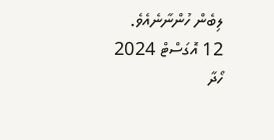ލިބެން ހުންނާނެއެވެ.
12 އޮގަސްޓް 2024
ހޯދާ